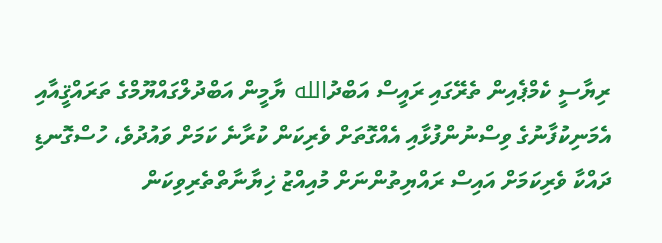ރިޔާސީ ކެމްޕެއިން ތެރޭގައި ރައީސް އަބްދުالله ޔާމީން އަބްދުލްގައްޔޫމްގެ ތަރައްޤީއާއި އެމަނިކުފާނުގެ ވިސްނުންފުޅާއި އެއްގޮތަށް ވެރިކަން ކުރާނެ ކަމަށް ވައުދުވެ، ހުސްގޮނޑި ދައްކާ ވެރިކަމަށް އައިސް ރައްޔިތުންނަށް މުއިއްޒު ޚިޔާނާތްތެރިވިކަން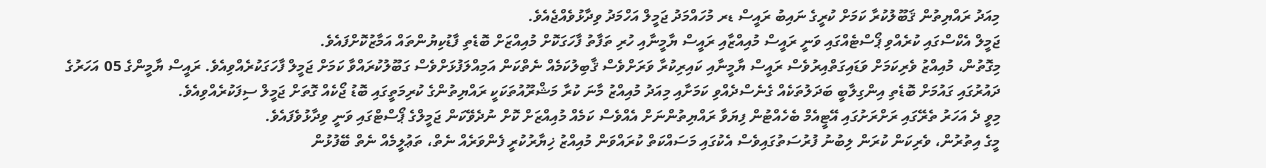މިއަދު ރައްޔިތުން ޤަބޫލުކުރާ ކަމަށް ކުރީގެ ނައިބު ރައީސް ޑރ މުހައްމަދު ޖަމީލް އަހްމަދު ވިދާޅުވެއްޖެއެވެ.
ޖަމީލް އެކްސްގައި ކުރެއްވި ޕޯސްޓެއްގައި ވަނީ ރައީސް މުއިއްޒާއި ރައީސް ޔާމީނާއި ހުރި ތަފާތު ފާހަގަކޮށް މުއިއްޒަށް ބޮޑެތި ފާޑުކިޔުންތައް އަމާޒުކޮށްފައެވެ.
މިގޮތުން، މުއިއްޒު ވެރިކަމަށް ވަޑައިގަތްއިރުވެސް ރައީސް ޔާމީނާއި ކައިރިކުރާ ވަރަށްވެސް ޤާބިލުކަމެއް ނެތްކަން އަމިއްލަފުޅަށްވެސް ގަބޫލުކުރައްވާ ކަމަށް ޖަމީލް ފާހަގަކުރެއްވިއެވެ. ރައީސް ޔާމީންގެ 05 އަހަރުގެ ދައުރުގައި ގައުމަށް ބޮޑެތި އިންގިލާބީ ބަދަލުތަކެއް ގެނެސްދެއްވި ކަމަށާއި މިއަދު މުއިއްޒު މާނަ ކުރާ މަޝްރޫއުތަކަކީ ރައްޔިތުންގެ ކުރިމަތީގައި ބޮޑު ޖޯކެއް ގޮތަށް ޖަމީލް ސިފަކުރެއްވިއެވެ.
މިވީ ދެ އަހަރު ތެރޭގައި ރަށްރަށުގައި އޭޓީއެމް ބެހެއްޓުން ފިޔަވާ ރައްޔިތުންނަށް އެއްވެސް ކަމެއް މުއިއްޒަށް ކޮށް ނުދެވޭކަން ޖަމީލްގެ ޕޯސްޓްގައި ވަނީ ވިދާޅުވެފައެވެ.
މީގެ އިތުރުން، ވެރިކަން ކުރަން ލިބުނު ފުރުސަތުގައިވެސް އެކުގައި މަސައްކަތް ކުރައްވަން މުއިއްޒު ޚިޔާރުކުރީ ފެންވަރެއް ނެތް، ތަޢުލީމެއް ނެތް ބޭފުޅުން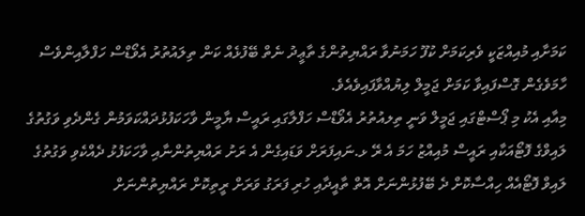ކަމަށާއި މުއިއްޒަކީ ވެރިކަމަށް ކުފޫ ހަމަނުވާ ރައްޔިތުންގެ ތާޢީދު ނެތް ބޭފުޅެއް ކަން ތިލައުތުރު އެވޯޑްސް ހަފްލާއިންވެސް ހާމަވެގެން ގޮސްފައިވާ ކަމަށް ޖަމީލް ލިޔުއްވާފައިވެއެވެ.
މިއާއި އެކު މި ޕޯސްޓްގައި ޖަމީލް ވަނީ ތިލއުތުރު އެވޯޑްސް ހަފްލާގައި ރައީސް ޔާމީން ވާހަކަފުޅުދައްކަވަމުން ގެންދެވި ވަގުތުގެ ލައިވްގެ ފޮޓޯއަކާއި ރައީސް މުއިއްޒު ހަމަ އެ ރޭ ޅ.ނައިފަރަށް ވަޑައިގެން އެ ރަށު ރައްޔިތުންނާއި ވާހަކަފުޅު ދެއްކެވި ވަގުތުގެ ލައިވް ފޮޓޯއެއް ހިއްސާކޮށް ދެ ބޭފުޅުންނަށް އޮތް ތާއީދާއި ހުރި ފަރަގު ވަރަށް ރީތިކޮށް ރައްޔިތުންނަށް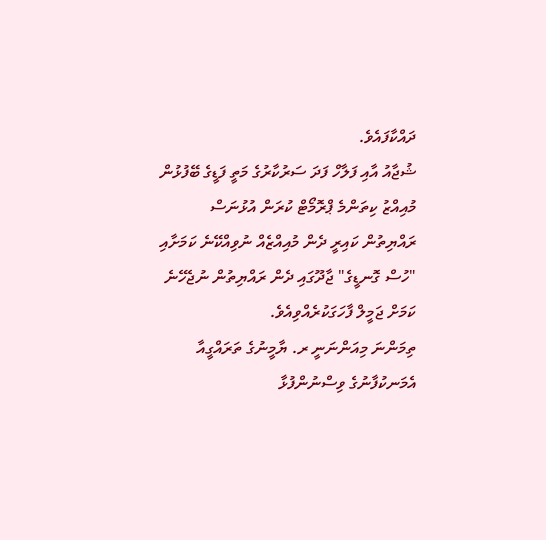ދައްކާފައެވެ.
ޝުޖާއު އާއި ފަލާހް ފަދަ ސަރުކާރުގެ މަތީ ފަޑީގެ ބޭފުޅުން މުއިއްޒު ކިތަންމެ ޕްރޮމޯޓް ކުރަން އުޅުނަސް ރައްޔިތުން ކައިރީ ދެން މުއިއްޒެއް ނުވިއްކޭނެ ކަމަށާއި "ހުސް ގޮނޑީގެ" ޖާދޫގައި ދެން ރައްޔިތުން ނުޖެހޭނެ ކަމަށް ޖަމީލް ފާހަގަކުރެއްވިއެވެ.
ތިމަންނަ މިއަންނަނީ ރ. ޔާމީނުގެ ތަރައްގީއާ އެމަނކުފާނުގެ ވިސްނުންފުޅާ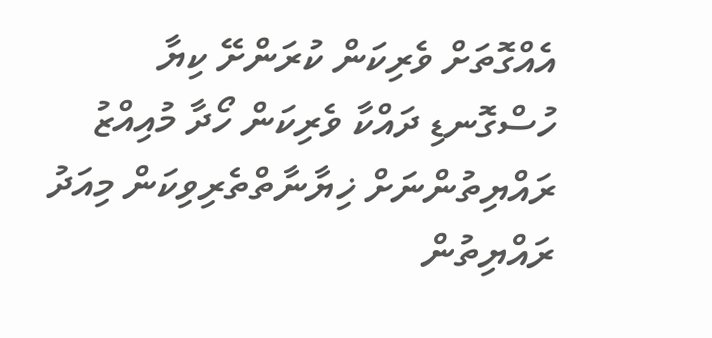އެއްގޮތަށް ވެރިކަން ކުރަންށޭ ކިޔާ ހުސްގޮނޑި ދައްކާ ވެރިކަން ހޯދާ މުއިއްޒު ރައްޔިތުންނަށް ޚިޔާނާތްތެރިވިކަން މިއަދު ރައްޔިތުން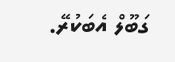ގަބޫލް އެބަކުރޭ.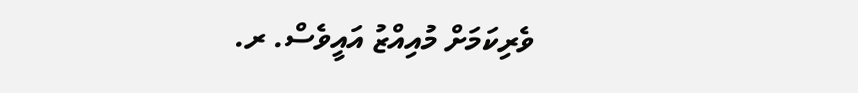ވެރިކަމަށް މުއިއްޒު އައީވެސް. ރ.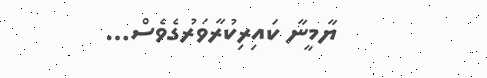ޔާމީނާ ކައިރިކުރާވަރުގެވެސް…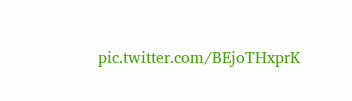pic.twitter.com/BEjoTHxprK